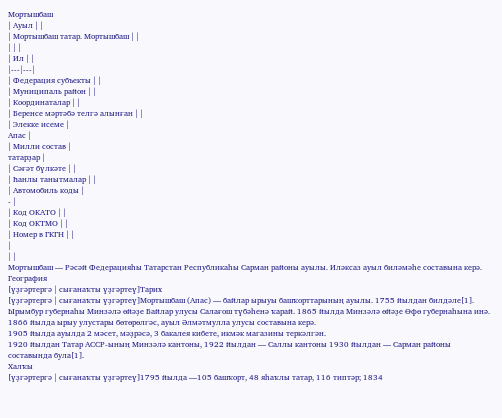Мортышбаш
| Ауыл | |
| Мортышбаш татар. Мортышбаш | |
| | |
| Ил | |
|---|---|
| Федерация субъекты | |
| Муниципаль район | |
| Координаталар | |
| Беренсе мәртәбә телгә алынған | |
| Элекке исеме |
Апас |
| Милли состав |
татарҙар |
| Сәғәт бүлкәте | |
| Һанлы танытмалар | |
| Автомобиль коды |
- |
| Код ОКАТО | |
| Код ОКТМО | |
| Номер в ГКГН | |
|
| |
Мортышбаш — Рәсәй Федерацияһы Татарстан Республикаһы Сарман районы ауылы. Иләксаз ауыл биләмәһе составына керә.
География
[үҙгәртергә | сығанаҡты үҙгәртеү]Тарих
[үҙгәртергә | сығанаҡты үҙгәртеү]Мортышбаш (Апас) — байлар ырыуы башҡорттарының ауылы. 1755 йылдан билдәле[1]. Ырымбур губернаһы Минзәлә өйәҙе Байлар улусы Салағош түбәһенә ҡарай. 1865 йылда Минзәлә өйәҙе Өфө губернаһына инә. 1866 йылда ырыу улустары бөтөрөлгәс, ауыл Әлмәтмулла улусы составына керә.
1905 йылда ауылда 2 мәсет, мәҙрәсә, 3 бакалея кибете, икмәк магазины теркәлгән.
1920 йылдан Татар АССР-ының Минзәлә кантоны, 1922 йылдан — Саллы кантоны 1930 йылдан — Сарман районы составында була[1].
Халҡы
[үҙгәртергә | сығанаҡты үҙгәртеү]1795 йылда —105 башҡорт, 48 яһаҡлы татар, 116 типтәр; 1834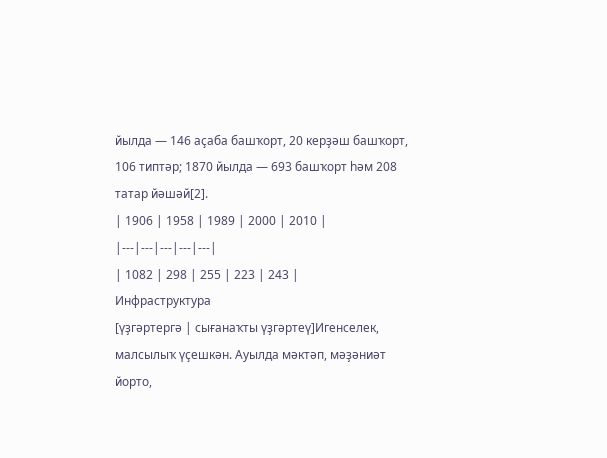йылда — 146 аҫаба башҡорт, 20 керҙәш башҡорт, 106 типтәр; 1870 йылда — 693 башҡорт һәм 208 татар йәшәй[2].
| 1906 | 1958 | 1989 | 2000 | 2010 |
|---|---|---|---|---|
| 1082 | 298 | 255 | 223 | 243 |
Инфраструктура
[үҙгәртергә | сығанаҡты үҙгәртеү]Игенселек, малсылыҡ үҫешкән. Ауылда мәктәп, мәҙәниәт йорто,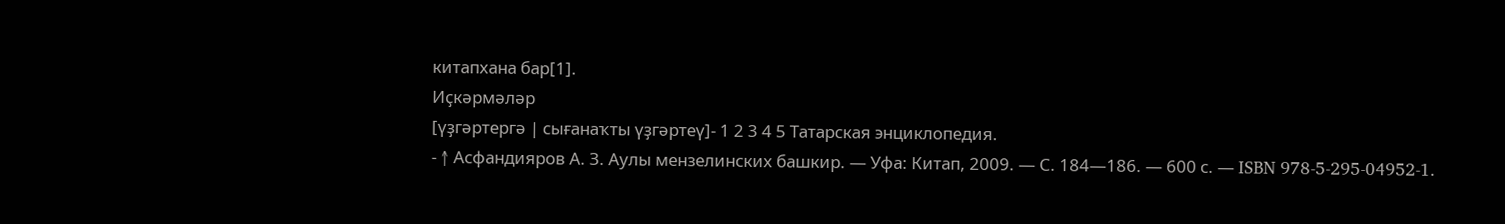китапхана бар[1].
Иҫкәрмәләр
[үҙгәртергә | сығанаҡты үҙгәртеү]- 1 2 3 4 5 Татарская энциклопедия.
- ↑ Асфандияров А. З. Аулы мензелинских башкир. — Уфа: Китап, 2009. — С. 184—186. — 600 с. — ISBN 978-5-295-04952-1.